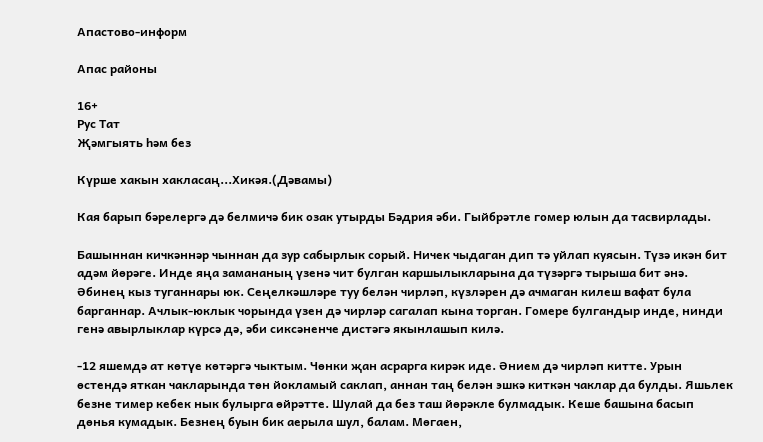Апастово-информ

Апас районы

16+
Рус Тат
Җәмгыять һәм без

Күрше хакын хакласаң...Хикәя.(Дәвамы)

Кая барып бәрелергә дә белмичә бик озак утырды Бәдрия әби. Гыйбрәтле гомер юлын да тасвирлады.

Башыннан кичкәннәр чыннан да зур сабырлык сорый. Ничек чыдаган дип тә уйлап куясын. Түзә икән бит адәм йөрәге. Инде яңа замананың үзенә чит булган каршылыкларына да түзәргә тырыша бит әнә.
Әбинең кыз туганнары юк. Сеңелкәшләре туу белән чирләп, күзләрен дә ачмаган килеш вафат була барганнар. Ачлык-юклык чорында үзен дә чирләр сагалап кына торган. Гомере булгандыр инде, нинди генә авырлыклар күрсә дә, әби сиксәненче дистәгә якынлашып килә.

-12 яшемдә ат көтүе көтәргә чыктым. Чөнки җан асрарга кирәк иде. Әнием дә чирләп китте. Урын өстендә яткан чакларында төн йокламый саклап, аннан таң белән эшкә киткән чаклар да булды. Яшьлек безне тимер кебек нык булырга өйрәтте. Шулай да без таш йөрәкле булмадык. Кеше башына басып дөнья кумадык. Безнең буын бик аерыла шул, балам. Мөгаен,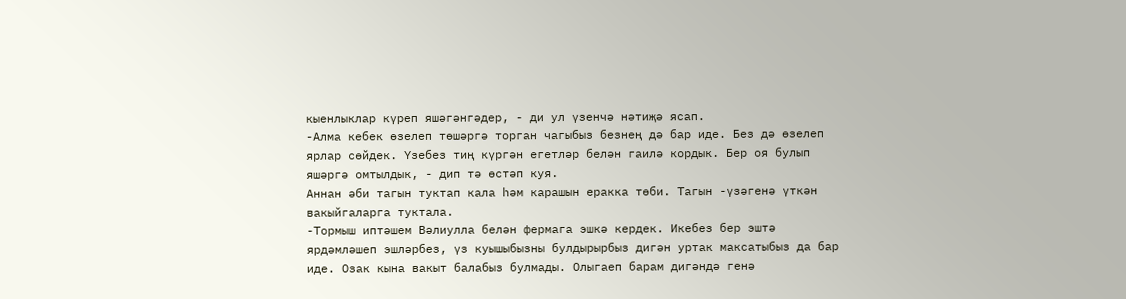кыенлыклар күреп яшәгәнгәдер, - ди ул үзенчә нәтиҗә ясап.
-Алма кебек өзелеп төшәргә торган чагыбыз безнең дә бар иде. Без дә өзелеп ярлар сөйдек. Үзебез тиң күргән егетләр белән гаилә кордык. Бер оя булып яшәргә омтылдык, - дип тә өстәп куя.
Аннан әби тагын туктап кала һәм карашын еракка төби. Тагын -үзәгенә үткән вакыйгаларга туктала.
-Тормыш иптәшем Вәлиулла белән фермага эшкә кердек. Икебез бер эштә ярдәмләшеп эшләрбез, үз куышыбызны булдырырбыз дигән уртак максатыбыз да бар иде. Озак кына вакыт балабыз булмады. Олыгаеп барам дигәндә генә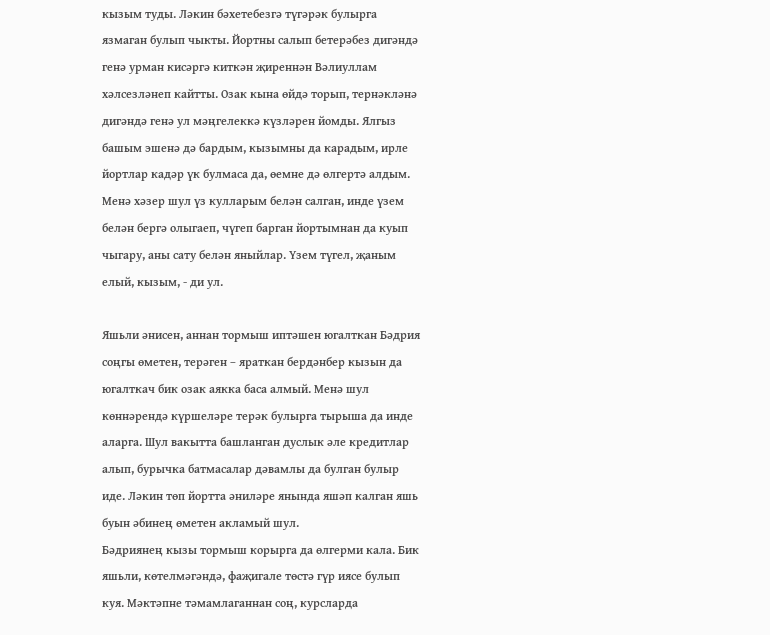кызым туды. Ләкин бәхетебезгә түгәрәк булырга язмаган булып чыкты. Йортны салып бетерәбез дигәндә генә урман кисәргә киткән җиреннән Вәлиуллам хәлсезләнеп кайтты. Озак кына өйдә торып, тернәкләнә дигәндә генә ул мәңгелеккә күзләрен йомды. Ялгыз башым эшенә дә бардым, кызымны да карадым, ирле йортлар кадәр үк булмаса да, өемне дә өлгертә алдым. Менә хәзер шул үз кулларым белән салган, инде үзем белән бергә олыгаеп, чүгеп барган йортымнан да куып чыгару, аны сату белән яныйлар. Үзем түгел, җаным елый, кызым, - ди ул.

Яшьли әнисен, аннан тормыш иптәшен югалткан Бәдрия соңгы өметен, терәген – яраткан бердәнбер кызын да югалткач бик озак аякка баса алмый. Менә шул көннәрендә күршеләре терәк булырга тырыша да инде аларга. Шул вакытта башланган дуслык әле кредитлар алып, бурычка батмасалар дәвамлы да булган булыр иде. Ләкин төп йортта әниләре янында яшәп калган яшь буын әбинең өметен акламый шул.
Бәдриянең кызы тормыш корырга да өлгерми кала. Бик яшьли, көтелмәгәндә, фаҗигале төстә гүр иясе булып куя. Мәктәпне тәмамлаганнан соң, курсларда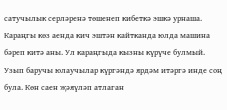сатучылык серләренә төшенеп кибеткә эшкә урнаша. Караңгы көз аенда кич эштән кайтканда юлда машина бәреп китә аны. Ул караңгыда кызны күрүче булмый. Узып баручы юлаучылар күргәндә ярдәм итәргә инде соң була. Көн саен җәяүләп атлаган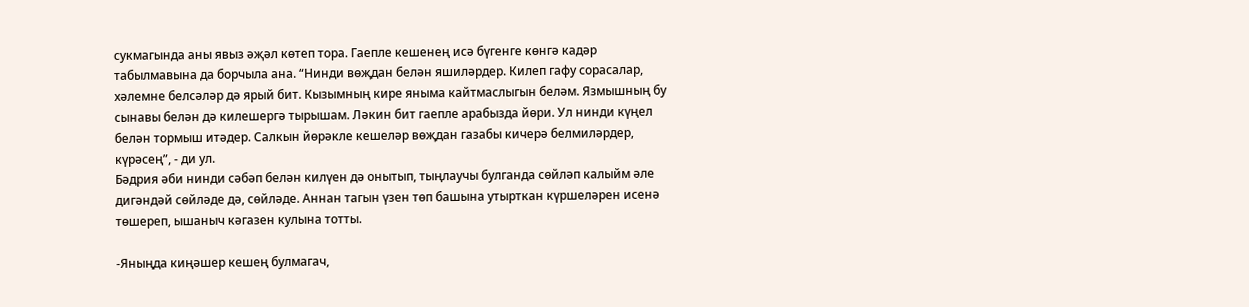сукмагында аны явыз әҗәл көтеп тора. Гаепле кешенең исә бүгенге көнгә кадәр табылмавына да борчыла ана. “Нинди вөҗдан белән яшиләрдер. Килеп гафу сорасалар, хәлемне белсәләр дә ярый бит. Кызымның кире яныма кайтмаслыгын беләм. Язмышның бу сынавы белән дә килешергә тырышам. Ләкин бит гаепле арабызда йөри. Ул нинди күңел белән тормыш итәдер. Салкын йөрәкле кешеләр вөҗдан газабы кичерә белмиләрдер, күрәсең”, - ди ул.
Бәдрия әби нинди сәбәп белән килүен дә онытып, тыңлаучы булганда сөйләп калыйм әле дигәндәй сөйләде дә, сөйләде. Аннан тагын үзен төп башына утырткан күршеләрен исенә төшереп, ышаныч кәгазен кулына тотты.

-Яныңда киңәшер кешең булмагач,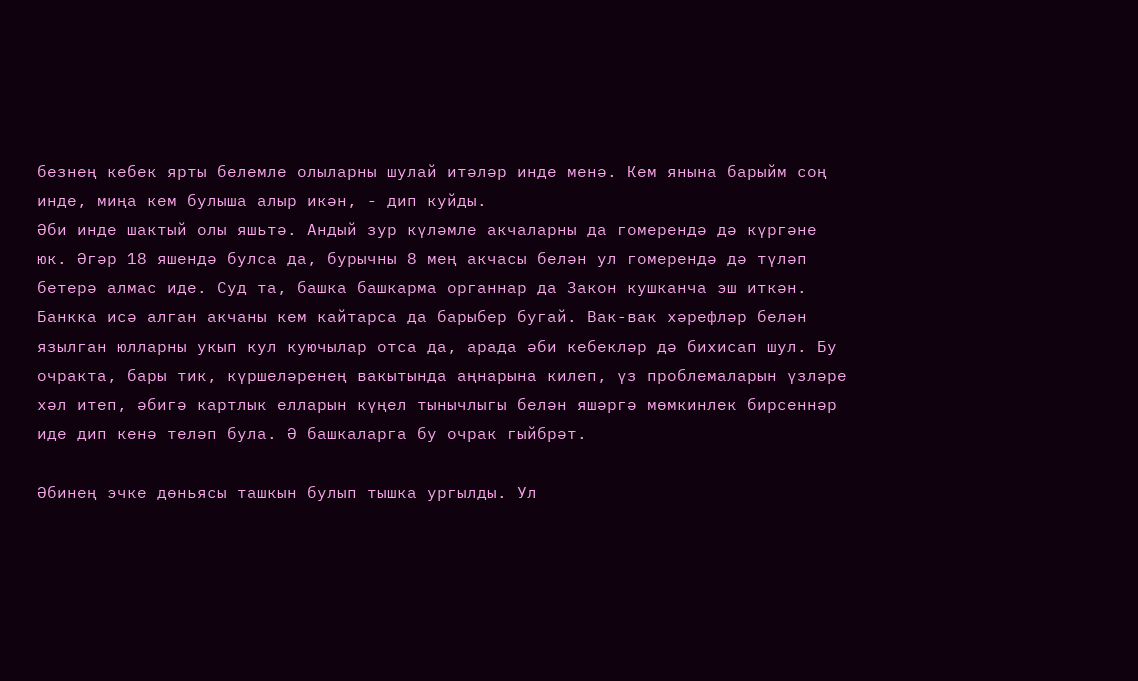безнең кебек ярты белемле олыларны шулай итәләр инде менә. Кем янына барыйм соң инде, миңа кем булыша алыр икән, - дип куйды.
Әби инде шактый олы яшьтә. Андый зур күләмле акчаларны да гомерендә дә күргәне юк. Әгәр 18 яшендә булса да, бурычны 8 мең акчасы белән ул гомерендә дә түләп бетерә алмас иде. Суд та, башка башкарма органнар да Закон кушканча эш иткән. Банкка исә алган акчаны кем кайтарса да барыбер бугай. Вак-вак хәрефләр белән язылган юлларны укып кул куючылар отса да, арада әби кебекләр дә бихисап шул. Бу очракта, бары тик, күршеләренең вакытында аңнарына килеп, үз проблемаларын үзләре хәл итеп, әбигә картлык елларын күңел тынычлыгы белән яшәргә мөмкинлек бирсеннәр иде дип кенә теләп була. Ә башкаларга бу очрак гыйбрәт.

Әбинең эчке дөньясы ташкын булып тышка ургылды. Ул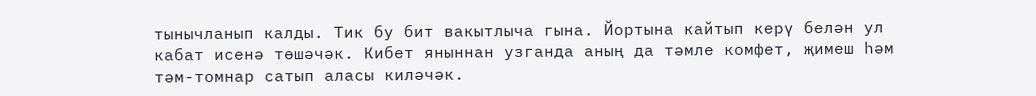тынычланып калды. Тик бу бит вакытлыча гына. Йортына кайтып керү белән ул кабат исенә төшәчәк. Кибет яныннан узганда аның да тәмле комфет, җимеш һәм тәм-томнар сатып аласы киләчәк.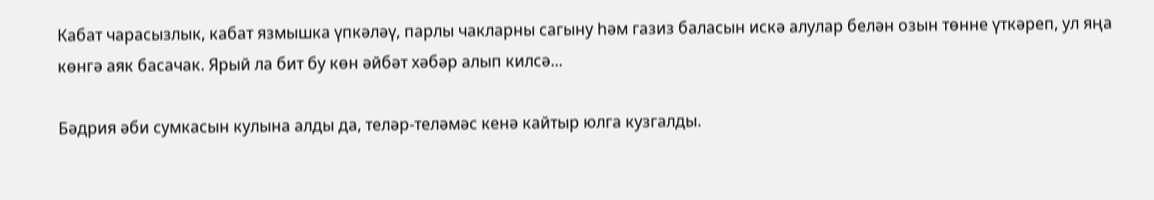Кабат чарасызлык, кабат язмышка үпкәләү, парлы чакларны сагыну һәм газиз баласын искә алулар белән озын төнне үткәреп, ул яңа көнгә аяк басачак. Ярый ла бит бу көн әйбәт хәбәр алып килсә...

Бәдрия әби сумкасын кулына алды да, теләр-теләмәс кенә кайтыр юлга кузгалды.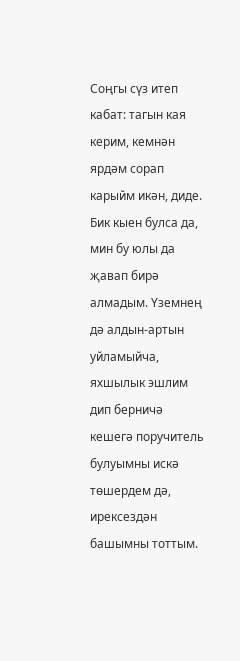Соңгы сүз итеп кабат: тагын кая керим, кемнән ярдәм сорап карыйм икән, диде. Бик кыен булса да, мин бу юлы да җавап бирә алмадым. Үземнең дә алдын-артын уйламыйча, яхшылык эшлим дип берничә кешегә поручитель булуымны искә төшердем дә, ирексездән башымны тоттым.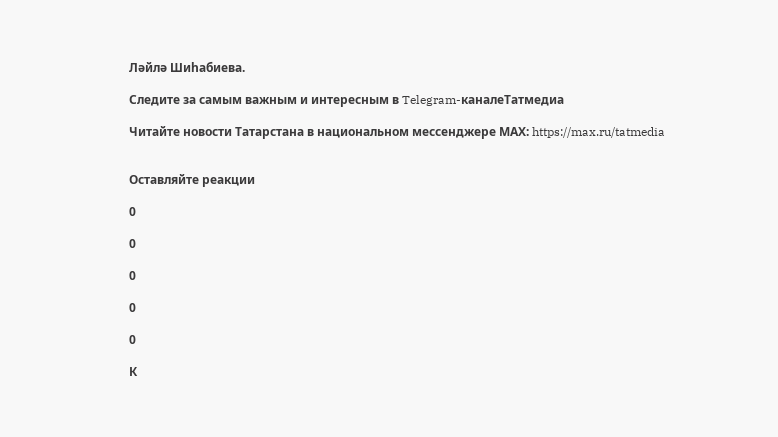Ләйлә Шиһабиева.

Следите за самым важным и интересным в Telegram-каналеТатмедиа

Читайте новости Татарстана в национальном мессенджере MАХ: https://max.ru/tatmedia


Оставляйте реакции

0

0

0

0

0

К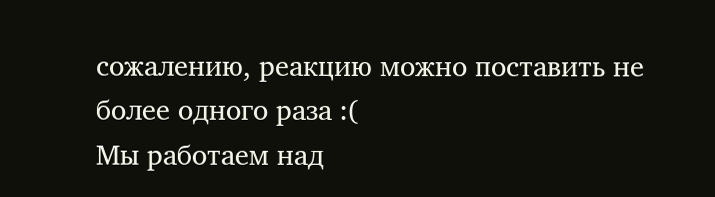сожалению, реакцию можно поставить не более одного раза :(
Мы работаем над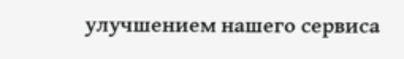улучшением нашего сервиса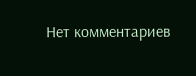Нет комментариев